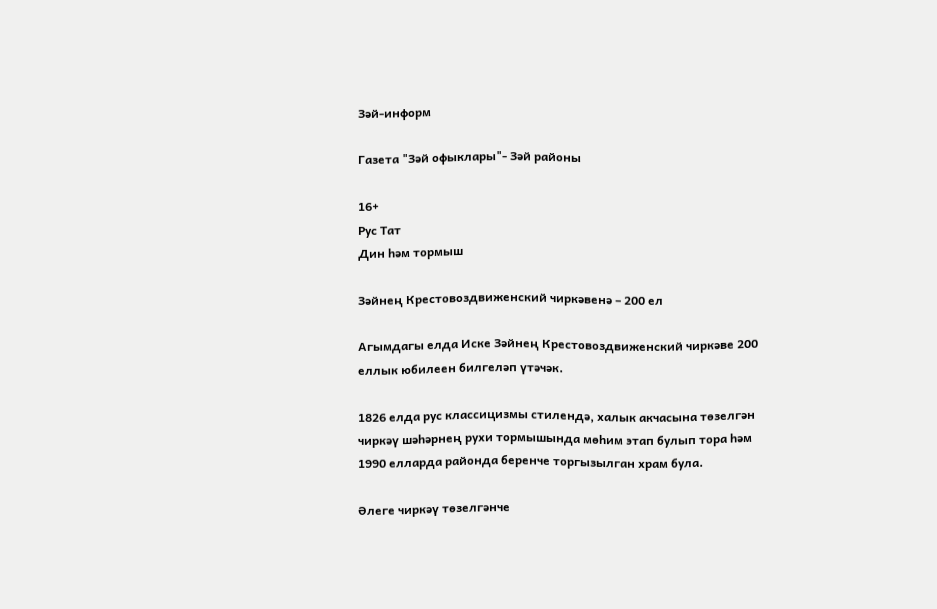Зәй-информ

Газета "Зәй офыклары"- Зәй районы

16+
Рус Тат
Дин һәм тормыш

Зәйнең Крестовоздвиженский чиркәвенә – 200 ел

Агымдагы елда Иске Зәйнең Крестовоздвиженский чиркәве 200 еллык юбилеен билгеләп үтәчәк.

1826 елда рус классицизмы стилендә, халык акчасына төзелгән чиркәү шәһәрнең рухи тормышында мөһим этап булып тора һәм 1990 елларда районда беренче торгызылган храм була.

Әлеге чиркәү төзелгәнче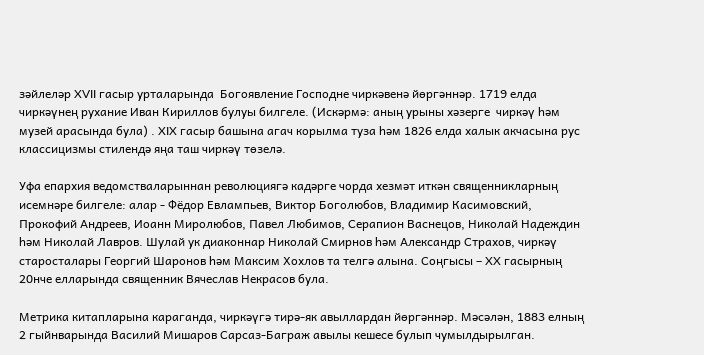зәйлеләр XVII гасыр урталарында  Богоявление Господне чиркәвенә йөргәннәр. 1719 елда чиркәүнең рухание Иван Кириллов булуы билгеле. (Искәрмә: аның урыны хәзерге  чиркәү һәм музей арасында була) . XIX гасыр башына агач корылма туза һәм 1826 елда халык акчасына рус классицизмы стилендә яңа таш чиркәү төзелә.

Уфа епархия ведомстваларыннан революциягә кадәрге чорда хезмәт иткән священникларның исемнәре билгеле: алар - Фёдор Евлампьев, Виктор Боголюбов, Владимир Касимовский, Прокофий Андреев, Иоанн Миролюбов, Павел Любимов, Серапион Васнецов, Николай Надеждин һәм Николай Лавров. Шулай ук диаконнар Николай Смирнов һәм Александр Страхов, чиркәү старосталары Георгий Шаронов һәм Максим Хохлов та телгә алына. Соңгысы – XX гасырның 20нче елларында священник Вячеслав Некрасов була.

Метрика китапларына караганда, чиркәүгә тирә-як авыллардан йөргәннәр. Мәсәлән, 1883 елның 2 гыйнварында Василий Мишаров Сарсаз-Баграж авылы кешесе булып чумылдырылган.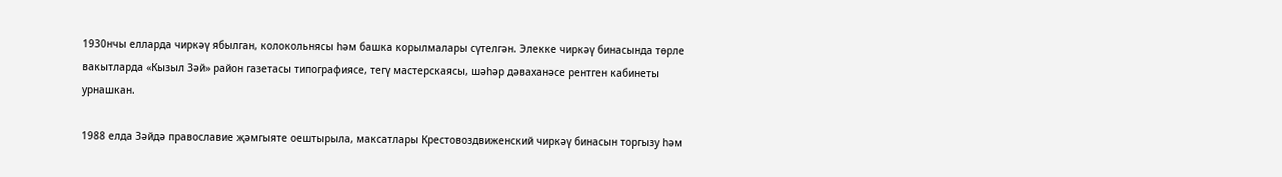1930нчы елларда чиркәү ябылган, колокольнясы һәм башка корылмалары сүтелгән. Элекке чиркәү бинасында төрле вакытларда «Кызыл Зәй» район газетасы типографиясе, тегү мастерскаясы, шәһәр дәваханәсе рентген кабинеты урнашкан.

1988 елда Зәйдә православие җәмгыяте оештырыла, максатлары Крестовоздвиженский чиркәү бинасын торгызу һәм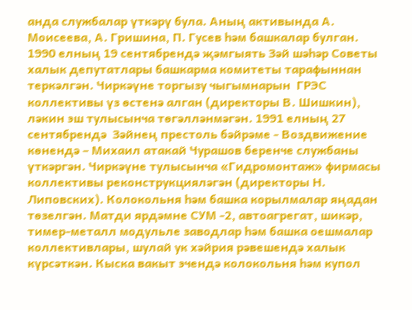анда службалар үткәрү була. Аның активында А. Моисеева, А. Гришина, П. Гусев һәм башкалар булган. 1990 елның 19 сентябрендә җәмгыять Зәй шәһәр Советы халык депутатлары башкарма комитеты тарафыннан теркәлгән. Чиркәүне торгызу чыгымнарын  ГРЭС коллективы үз өстенә алган (директоры В. Шишкин), ләкин эш тулысынча төгәлләнмәгән. 1991 елның 27 сентябрендә  Зәйнең престоль бәйрәме - Воздвижение көнендә – Михаил атакай Чурашов беренче службаны үткәргән. Чиркәүне тулысынча «Гидромонтаж» фирмасы коллективы реконструкцияләгән (директоры Н. Липовских). Колокольня һәм башка корылмалар яңадан төзелгән. Матди ярдәмне СУМ -2, автоагрегат, шикәр, тимер-металл модульле заводлар һәм башка оешмалар коллективлары, шулай ук хәйрия рәвешендә халык күрсәткән. Кыска вакыт эчендә колокольня һәм купол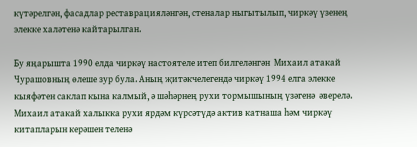күтәрелгән, фасадлар реставрацияләнгән, стеналар ныгытылып, чиркәү үзенең элекке халәтенә кайтарылган.

Бу яңарышта 1990 елда чиркәү настоятеле итеп билгеләнгән  Михаил атакай Чурашовның өлеше зур була. Аның җитәкчелегендә чиркәү 1994 елга элекке кыяфәтен саклап кына калмый, ә шәһәрнең рухи тормышының үзәгенә  әверелә. Михаил атакай халыкка рухи ярдәм күрсәтүдә актив катнаша һәм чиркәү китапларын керәшен теленә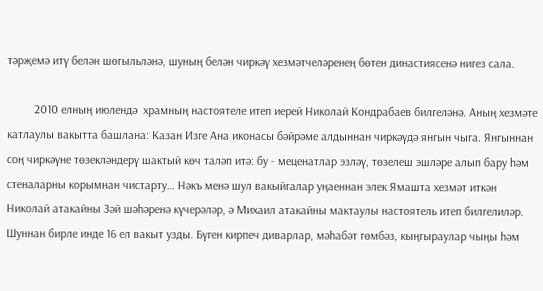тәрҗемә итү белән шөгыльләнә, шуның белән чиркәү хезмәтчеләренең бөтен династиясенә нигез сала.

         2010 елның июлендә  храмның настоятеле итеп иерей Николай Кондрабаев билгеләнә. Аның хезмәте катлаулы вакытта башлана: Казан Изге Ана иконасы бәйрәме алдыннан чиркәүдә янгын чыга. Янгыннан соң чиркәүне төзекләндерү шактый көч таләп итә: бу - меценатлар эзләү, төзелеш эшләре алып бару һәм стеналарны корымнан чистарту… Нәкъ менә шул вакыйгалар уңаеннан элек Ямашта хезмәт иткән Николай атакайны Зәй шәһәренә күчерәләр, ә Михаил атакайны мактаулы настоятель итеп билгелиләр. Шуннан бирле инде 16 ел вакыт узды. Бүген кирпеч диварлар, мәһабәт гөмбәз, кыңгыраулар чыңы һәм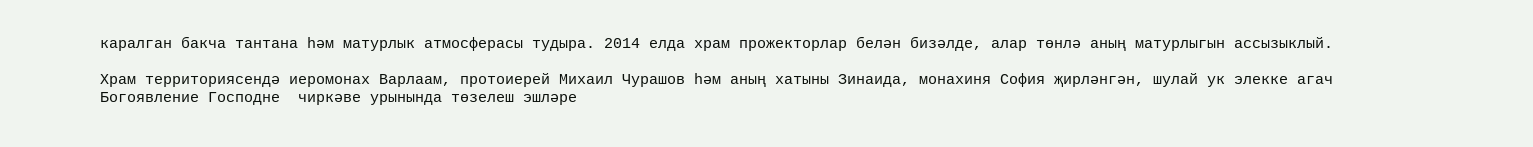каралган бакча тантана һәм матурлык атмосферасы тудыра. 2014 елда храм прожекторлар белән бизәлде, алар төнлә аның матурлыгын ассызыклый.

Храм территориясендә иеромонах Варлаам, протоиерей Михаил Чурашов һәм аның хатыны Зинаида, монахиня София җирләнгән, шулай ук элекке агач Богоявление Господне  чиркәве урынында төзелеш эшләре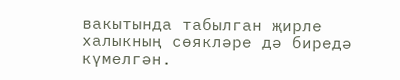вакытында табылган җирле халыкның сөякләре дә биредә күмелгән.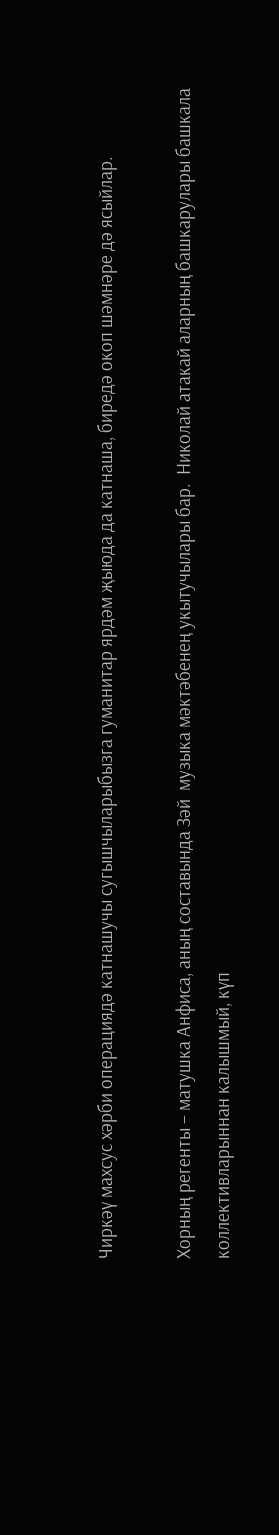Чиркәү махсус хәрби операциядә катнашучы сугышчыларыбызга гуманитар ярдәм җыюда да катнаша, биредә окоп шәмнәре дә ясыйлар.

Хорның регенты – матушка Анфиса, аның составында Зәй  музыка мәктәбенең укытучылары бар.  Николай атакай аларның башкарулары башкала коллективларыннан калышмый, күп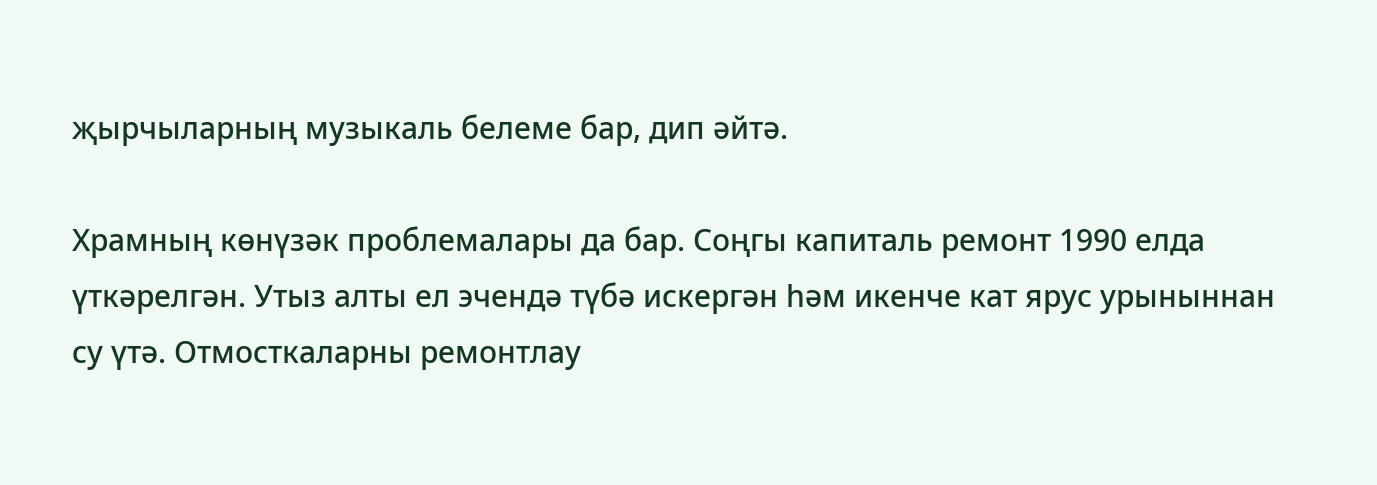җырчыларның музыкаль белеме бар, дип әйтә.

Храмның көнүзәк проблемалары да бар. Соңгы капиталь ремонт 1990 елда үткәрелгән. Утыз алты ел эчендә түбә искергән һәм икенче кат ярус урыныннан су үтә. Отмосткаларны ремонтлау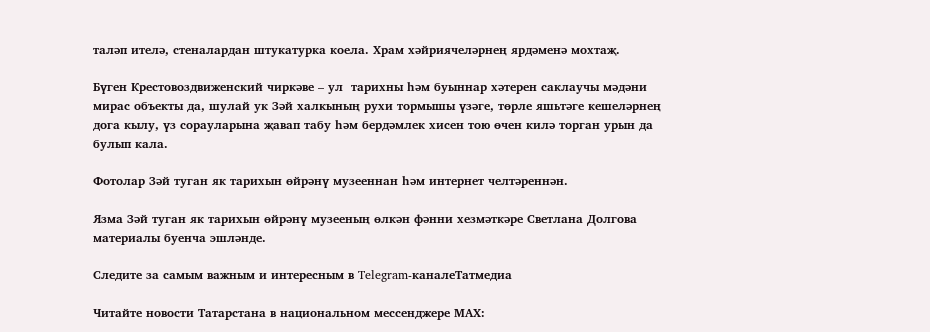таләп ителә, стеналардан штукатурка коела. Храм хәйриячеләрнең ярдәменә мохтаҗ.

Бүген Крестовоздвиженский чиркәве – ул  тарихны һәм буыннар хәтерен саклаучы мәдәни мирас объекты да, шулай ук Зәй халкының рухи тормышы үзәге, төрле яшьтәге кешеләрнең дога кылу, үз сорауларына җавап табу һәм бердәмлек хисен тою өчен килә торган урын да булып кала.

Фотолар Зәй туган як тарихын өйрәнү музееннан һәм интернет челтәреннән.

Язма Зәй туган як тарихын өйрәнү музееның өлкән фәнни хезмәткәре Светлана Долгова материалы буенча эшләнде.

Следите за самым важным и интересным в Telegram-каналеТатмедиа

Читайте новости Татарстана в национальном мессенджере MАХ: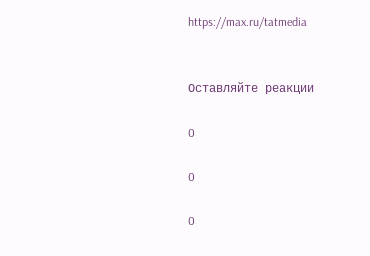https://max.ru/tatmedia


Оставляйте реакции

0

0

0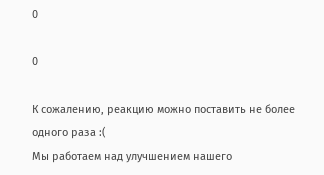0

0

К сожалению, реакцию можно поставить не более одного раза :(
Мы работаем над улучшением нашего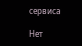сервиса

Нет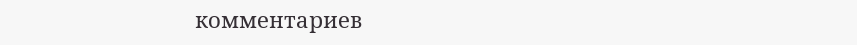комментариев